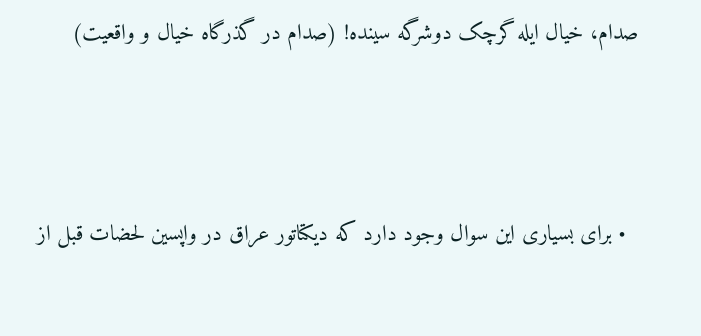صدام، خیال ایله گرچک دوشرگه سینده! (صدام در گذرگاه خیال و واقعیت)



  • برای بسیاری این سوال وجود دارد که دیکتاتور عراق در واپسین لحضات قبل از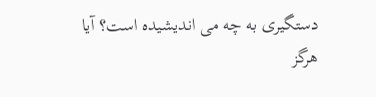دستگیری به چه می اندیشیده است؟ آیا هرگز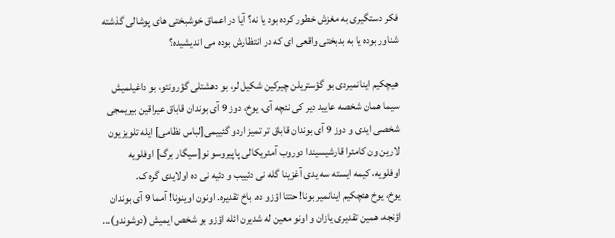فکر دستگیری به مغزش خطور کرده بود یا نه؟ آیا در اعماق خوشبختی های پوشالی گذشته شناور بوده یا به بدبختی واقعی ای که در انتظارش بوده می اندیشیده؟

هیچکیم اینانمیردی بو گؤستریلن چیرکین شکیل لر، بو دهشتلی گؤرونتو، بو داغیلمیش سیما همان شخصه عایید دیر کی نئچه آی، یوخ، دوز 9 آی بوندان قاباق عیراقین بیریمجی شخصی ایدی و دوز 9 آی بوندان قاباق تر تمیز اردو گئییمی[لباس نظامی] ایله تلویزیون لارین ون کامئرا قارشیسیندا دوروب آمئریکالی پاپیروسو نو[سیگار برگ] اوفلویه اوفلویه، کیمه ایسته سه یدی آغزینا گله نی دئییب و دئیه نی ده اولایدی گره ک.
یوخ، یوخ هئچکیم اینانمیر بونا! حتتا اؤزو ده. باخ تقدیره. اونون اوینونا! آمما 9 آی بوندان اؤنجه، همین تقدیری یازان و اونو معین له شدیرن ائله اؤزو بو شخص ایمیش (دوشوندو)...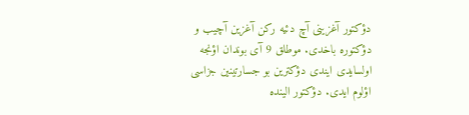دؤکتور آغزینی آچ دئیه رکن آغزین آچیب و دؤکتوره باخدی. موطلق 9 آی بوندان اؤنجه اولسایدی ایندی دؤکترین بو جسارتینین جزاسی اؤلوم ایدی. دؤکتور الینده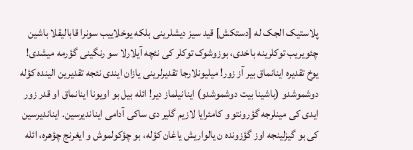پلاستیک الجک له [دستکش] قید سیز دیشلرینی بلکه یوخلاییب سونرا قابالیقلا باشین چئویریب توکلرینه باخدی، بوزوشوک توکلر کی نئچه آیلارلا سو رنگینی گؤرمه میشدی! یوخ تقدیره اینانماق بیر آز زور! میلیونلارجا تقدیرلرینی یازان ایندی نئجه تقدیرین الینده کؤله دوشموشدو (باشینا بیت دوشموشدو) اینانیلماز دیر! ائله بیل بو اویونا اینانماق او قدر زور ایدی کی مینلرجه گؤرونتو و کامئرایا لازیم گلیر دی ساکی آدامی ایناندیرسین. ایناندیرسین کی بو گیزلینجه اوز گؤزونده ن یالواریش یاغان کؤله، بو چؤکولموش و ایغرنج چؤهره، ائله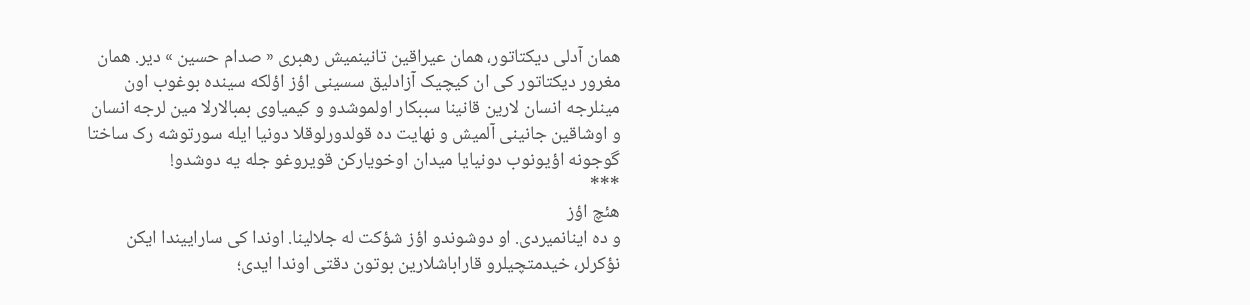همان آدلی دیکتاتور، همان عیراقین تانینمیش رهبری « صدام حسین » دیر. همان مغرور دیکتاتور کی ان کیچیک آزادلیق سسینی اؤز اؤلکه سینده بوغوب اون مینلرجه انسان لارین قانینا سببکار اولموشدو و کیمیاوی بمبالارلا مین لرجه انسان و اوشاقین جانینی آلمیش و نهایت ده قولدورلوقلا دونیا ایله سورتوشه رک ساختا گوجونه اؤیونوب دونیایا میدان اوخویارکن قویروغو جله یه دوشدو!
***
هئچ اؤز
و ده اینانمیردی. او دوشوندو اؤز شؤکت له جلالینا. اوندا کی ساراییندا ایکن نؤکرلر، خیدمتچیلرو قاراباشلارین بوتون دقتی اوندا ایدی؛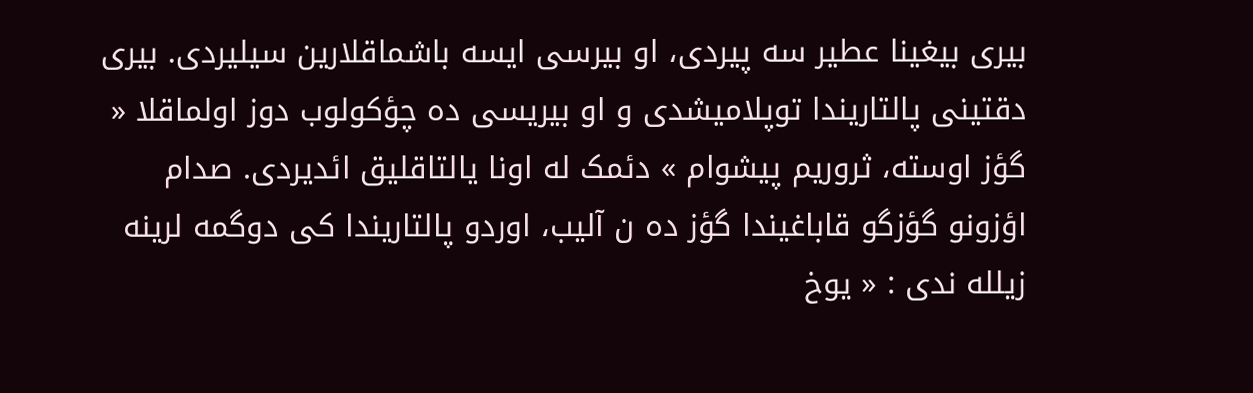بیری بیغینا عطیر سه پیردی، او بیرسی ایسه باشماقلارین سیلیردی. بیری دقتینی پالتاریندا توپلامیشدی و او بیریسی ده چؤکولوب دوز اولماقلا « گؤز اوسته، ثروریم پیشوام » دئمک له اونا یالتاقلیق ائدیردی. صدام اؤزونو گؤزگو قاباغیندا گؤز ده ن آلیب، اوردو پالتاریندا کی دوگمه لرینه زیلله ندی : « یوخ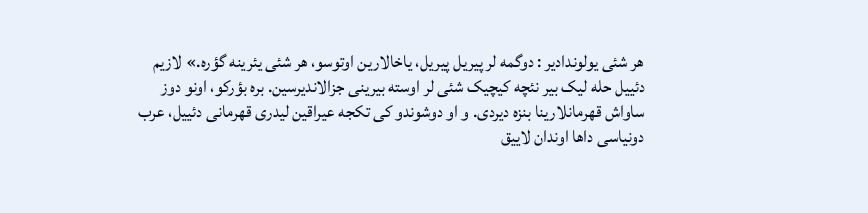هر شئی یولوندادیر : دوگمه لر پیریل پیریل، یاخالارین اوتوسو، هر شئی یئرینه گؤره.» لازیم دئییل حله لیک بیر نئچه کیچیک شئی لر اوسته بیرینی جزالاندیرسین. بره بؤرکو، اونو دوز ساواش قهرمانلارینا بنزه دیردی. و او دوشوندو کی تکجه عیراقین لیدری قهرمانی دئییل، عرب دونیاسی داها اوندان لاییق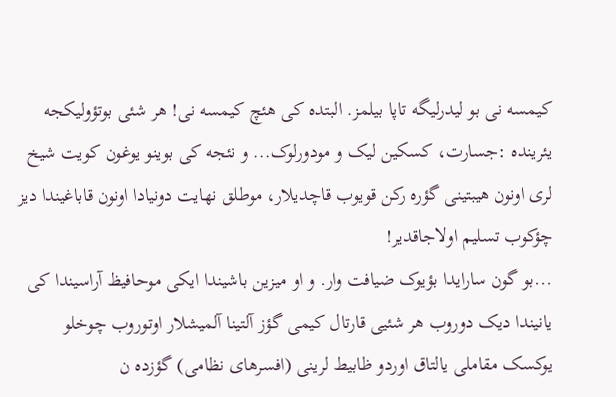کیمسه نی بو لیدرلیگه تاپا بیلمز. البتده کی هئچ کیمسه نی! هر شئی بوتؤولیکجه یئرینده :جسارت، کسکین لیک و مودورلوک... و نئجه کی بوینو یوغون کویت شیخ لری اونون هیبتینی گؤره رکن قویوب قاچدیلار، موطلق نهایت دونیادا اونون قاباغیندا دیز چؤکوب تسلیم اولاجاقدیر!
...بو گون سارایدا بؤیوک ضیافت وار. و او میزین باشیندا ایکی موحافیظ آراسیندا کی یانیندا دیک دوروب هر شئیی قارتال کیمی گؤز آلتینا آلمیشلار اوتوروب چوخلو یوکسک مقاملی یالتاق اوردو ظابیط لرینی (افسرهای نظامی) گؤزده ن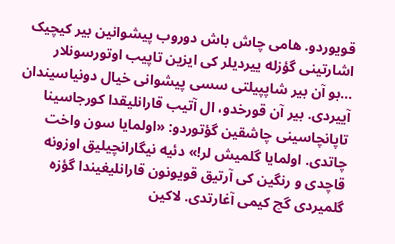قویوردو. هامی چاش باش دوروب پیشوانین بیر کیچیک اشارتینی گؤزله ییردیلر کی ایزین تاپیب اوتورسونلار
...بو آن بیر شاپپیلتی سسی پیشوانی خیال دونیاسیندان آییردی. بیر آن قورخدو، ال آتیب قارانلیقدا کورجاسینا تاپانچاسینی چاشقین گؤتوردو: «اولمایا سون واخت چاتدی. اولمایا گلمیش لر!» دئیه نیگارانچیلیق اوزونه قاچدی و رنگین کی آرتیق قویونون قارانلیغیندا گؤزه گلمیردی گچ کیمی آغارتدی. لاکین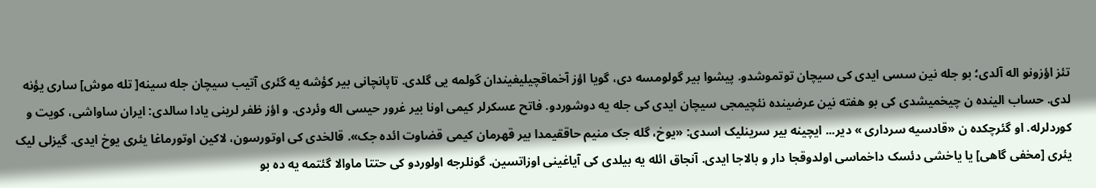تئز اؤزونو اله آلدی؛ بو جله نین سسی ایدی کی سیچان توتموشدو. پیشوا بیر گولومسه دی، گویا اؤز آخماقچیلیغیندان گولمه یی گلدی. تاپانچانی بیر کؤشه یه گئری آتیب سیچان جله سینه[ تله موش] ساری یؤنه لدی. حساب الینده ن چیخمیشدی کی بو هفته نین عرضینده نئچیمجی سیچان ایدی کی جله یه دوشوردو. فاتح عسکرلر کیمی اونا بیر غرور حیسی اله وئردی. و اؤز ظفر لرینی یادا سالدی: ایران ساواشی، کویت و کوردلرله. او گئرچکده ن «قادسیه سرداری » دیر... ایچینه بیر سرینلیک اسدی: «یوخ، گله جک منیم حاققیمدا بیر قهرمان کیمی قضاوت ائده جک». قالخدی کی اوتورسون، لاکین اوتورماغا یئری یوخ ایدی. گیزلی لیک یئری [مخفی گاهی] یا یاخشی دئسک داخماسی اولدوقجا دار و بالاجا ایدی. آنجاق ائله یه بیلدی کی آیاغینی اوزاتسین. گونلرجه اولوردو کی حتتا ماوالا گئتمه یه ده بو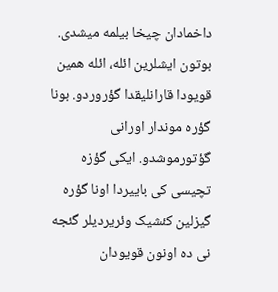داخمادان چیخا بیلمه میشدی. بوتون ایشلرین ائله، ائله همین قویودا قارانلیقدا گؤروردو. بونا گؤره موندار اورانی گؤتورموشدو. ایکی گؤزه تچیسی کی باییردا اونا گؤره گیزلین کئشیک وئریردیلر گئجه نی ده اونون قویودان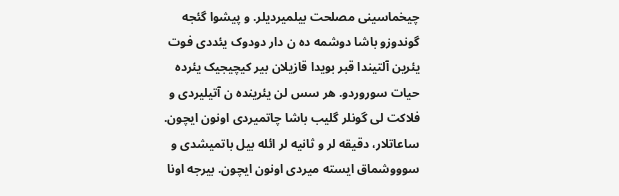چیخماسینی مصلحت بیلمیردیلر. و پیشوا گئجه گوندوزو باشا دوشمه ده ن دار دودوک یئددی فوت یئرین آلتیندا قبر بویدا قازیلان بیر کیچیجیک یئرده حیات سوروردو. هر سس لن یئرینده ن آتیلیردی و فلاکت لی گونلر گلیب باشا چاتمیردی اونون ایچون. ساعاتلار، دقیقه لر و ثانیه لر ائله بیل باتمیشدی و سوووشماق ایسته میردی اونون ایچون. بیرجه اونا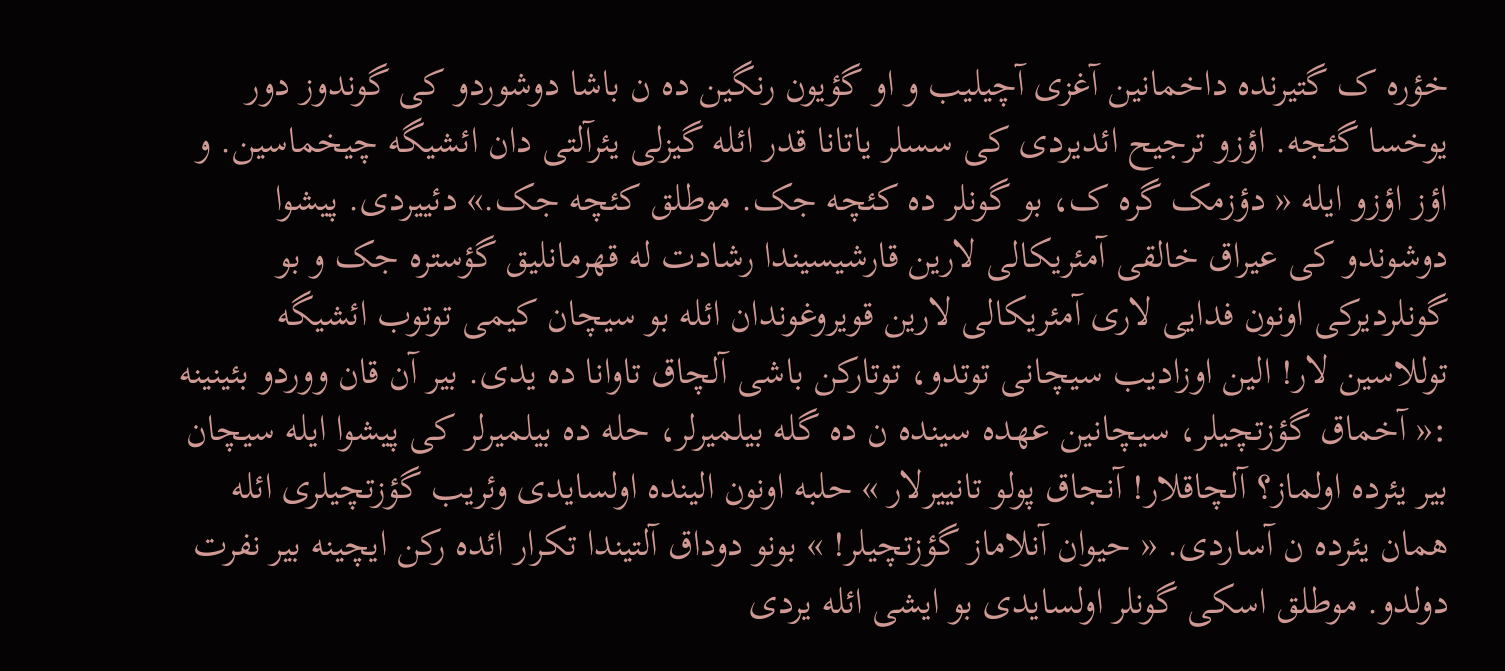خؤره ک گتیرنده داخمانین آغزی آچیلیب و او گؤیون رنگین ده ن باشا دوشوردو کی گوندوز دور یوخسا گئجه. اؤزو ترجیح ائدیردی کی سسلر یاتانا قدر ائله گیزلی یئرآلتی دان ائشیگه چیخماسین. و اؤز اؤزو ایله « دؤزمک گره ک، بو گونلر ده کئچه جک. موطلق کئچه جک.» دئییردی. پیشوا دوشوندو کی عیراق خالقی آمئریکالی لارین قارشیسیندا رشادت له قهرمانلیق گؤستره جک و بو گونلردیرکی اونون فدایی لاری آمئریکالی لارین قویروغوندان ائله بو سیچان کیمی توتوب ائشیگه توللاسین لار! الین اوزادیب سیچانی توتدو، توتارکن باشی آلچاق تاوانا ده یدی. بیر آن قان ووردو بئینینه :« آخماق گؤزتچیلر، سیچانین عهده سینده ن ده گله بیلمیرلر، حله ده بیلمیرلر کی پیشوا ایله سیچان بیر یئرده اولماز؟ آلچاقلار! آنجاق پولو تانییرلار » حلبه اونون الینده اولسایدی وئریب گؤزتچیلری ائله همان یئرده ن آساردی. « حیوان آنلاماز گؤزتچیلر! » بونو دوداق آلتیندا تکرار ائده رکن ایچینه بیر نفرت دولدو. موطلق اسکی گونلر اولسایدی بو ایشی ائله یردی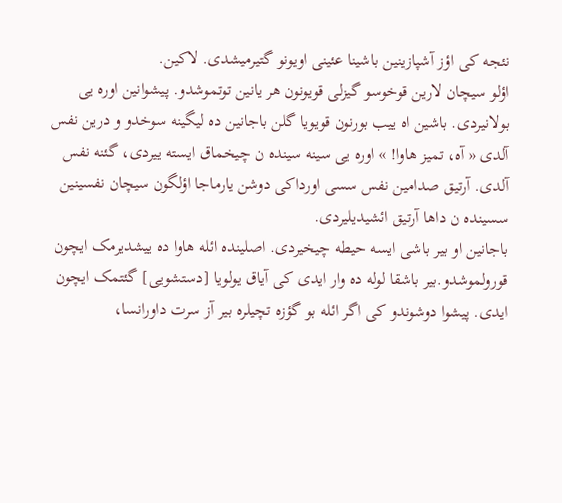نئجه کی اؤز آشپازینین باشینا عئینی اویونو گتیرمیشدی. لاکین.
اؤلو سیچان لارین قوخوسو گیزلی قویونون هر یانین توتموشدو. پیشوانین اوره یی بولانیردی. باشین اه ییب بورنون قویویا گلن باجانین ده لیگینه سوخدو و درین نفس آلدی « آه، تمیز هاوا! » اوره یی سینه سینده ن چیخماق ایسته ییردی، گئنه نفس آلدی. آرتیق صدامین نفس سسی اورداکی دوشن یارماجا اؤلگون سیچان نفسینین سسینده ن داها آرتیق ائشیدیلیردی.
باجانین او بیر باشی ایسه حیطه چیخیردی. اصلینده ائله هاوا ده ییشدیرمک ایچون قورولموشدو.بیر باشقا لوله ده وار ایدی کی آیاق یولویا [دستشویی] گئتمک ایچون ایدی. پیشوا دوشوندو کی اگر ائله بو گؤزه تچیلره بیر آز سرت داورانسا،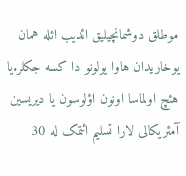موطلق دوشمانچیلیق ائدیب ائله همان یوخاریدان هاوا یولونو دا کسه جکلر.یا هئچ اولماسا اونون اؤلوسون یا دیریسین آمئریکالی لارا تسلیم ائتمک له 30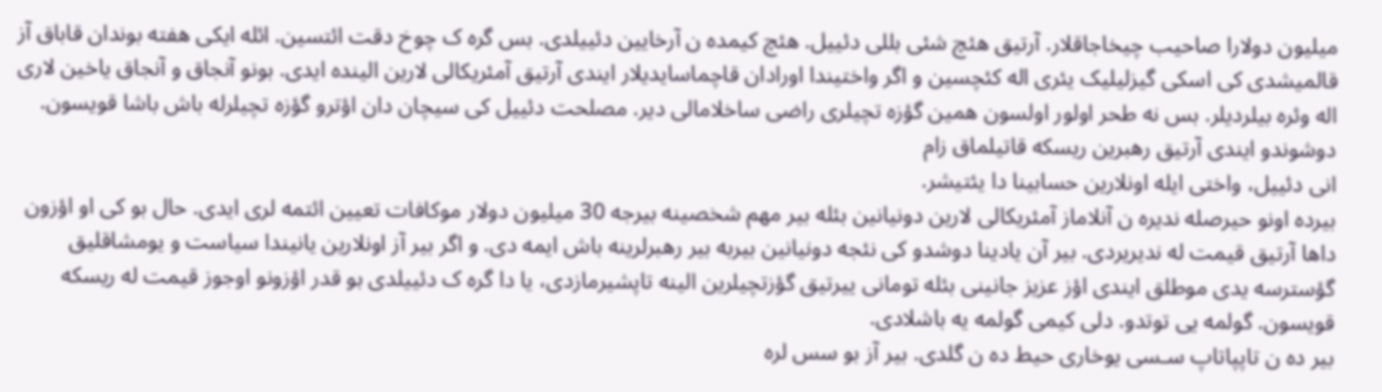میلیون دولارا صاحیب چیخاجاقلار. آرتیق هئچ شئی بللی دئییل. هئچ کیمده ن آرخایین دئییلدی. بس گره ک چوخ دقت ائتسین. ائله ایکی هفته بوندان قاباق آز قالمیشدی کی اسکی گیزلیلیک یئری اله کئچسین و اگر واختیندا اورادان قاچماسایدیلار ایندی آرتیق آمئریکالی لارین الینده ایدی. بونو آنجاق و آنجاق یاخین لاری اله وئره بیلردیلر. بس نه طحر اولور اولسون همین گؤزه تچیلری راضی ساخلامالی دیر. مصلحت دئییل کی سیچان دان اؤترو گؤزه تچیلرله باش باشا قویسون. دوشوندو ایندی آرتیق رهبرین ریسکه قاتیلماق زام
انی دئییل، واختی ایله اونلارین حسابینا دا یئتیشر.
بیرده اونو حیرصله ندیره ن آنلاماز آمئریکالی لارین دونیانین بئله بیر مهم شخصینه بیرجه 30 میلیون دولار موکافات تعیین ائتمه لری ایدی. حال بو کی او اؤزون داها آرتیق قیمت له ندیریردی. بیر آن یادینا دوشدو کی نئجه دونیانین بیربه بیر رهبرلرینه باش ایمه دی. و اگر بیر آز اونلارین یانیندا سیاست و یومشاقلیق گؤسترسه یدی موطلق ایندی اؤز عزیز جانینی بئله تومانی ییرتیق گؤزتچیلرین الینه تاپشیرمازدی، یا دا گره ک دئییلدی بو قدر اؤزونو اوجوز قیمت له ریسکه قویسون. گولمه یی توتدو. دلی کیمی گولمه یه باشلادی.
بیر ده ن تاپپاتاپ سـسی یوخاری حیط ده ن گلدی. بیر آز بو سس لره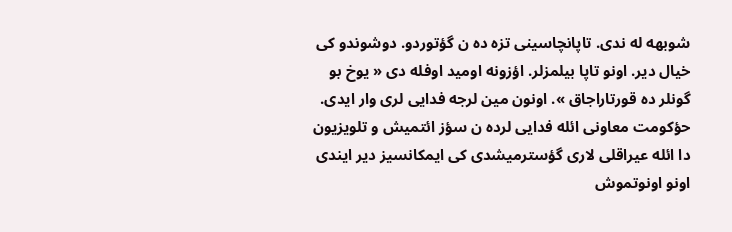شوبهه له ندی. تاپانچاسینی تزه ده ن گؤتوردو. دوشوندو کی خیال دیر. اونو تاپا بیلمزلر. اؤزونه اومید اوفله دی « یوخ بو گونلر ده قورتاراجاق ». اونون مین لرجه فدایی لری وار ایدی. حؤکومت معاونی ائله فدایی لرده ن سؤز ائتمیش و تلویزیون دا ائله عیراقلی لاری گؤسترمیشدی کی ایمکانسیز دیر ایندی اونو اونوتموش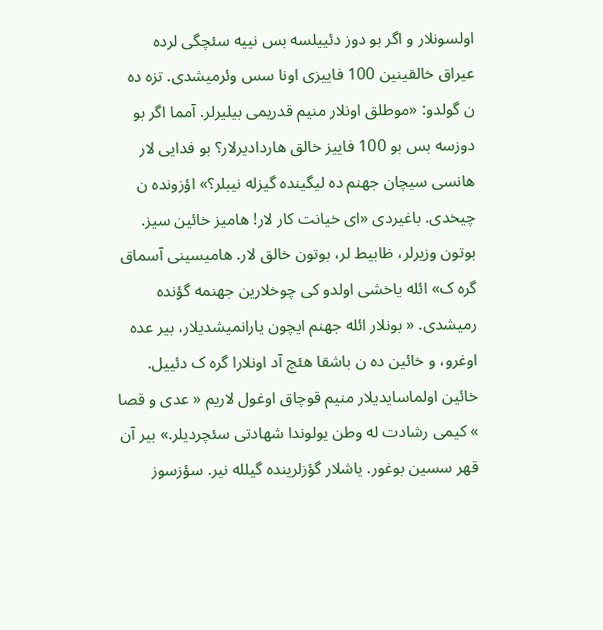اولسونلار و اگر بو دوز دئییلسه بس نییه سئچگی لرده عیراق خالقینین 100 فاییزی اونا سس وئرمیشدی. تزه ده ن گولدو: «موطلق اونلار منیم قدریمی بیلیرلر. آمما اگر بو دوزسه بس بو 100 فاییز خالق هاردادیرلار؟ بو فدایی لار هانسی سیچان جهنم ده لیگینده گیزله نیبلر؟» اؤزونده ن چیخدی. باغیردی «ای خیانت کار لار! هامیز خائین سیز. بوتون وزیرلر، ظابیط لر، بوتون خالق لار. هامیسینی آسماق گره ک» ائله یاخشی اولدو کی چوخلارین جهنمه گؤنده رمیشدی. « بونلار ائله جهنم ایچون یارانمیشدیلار، بیر عده اوغرو، و خائین ده ن باشقا هئچ آد اونلارا گره ک دئییل. خائین اولماسایدیلار منیم قوچاق اوغول لاریم « عدی و قصا » کیمی رشادت له وطن یولوندا شهادتی سئچردیلر.» بیر آن قهر سسین بوغور. یاشلار گؤزلرینده گیلله نیر. سؤزسوز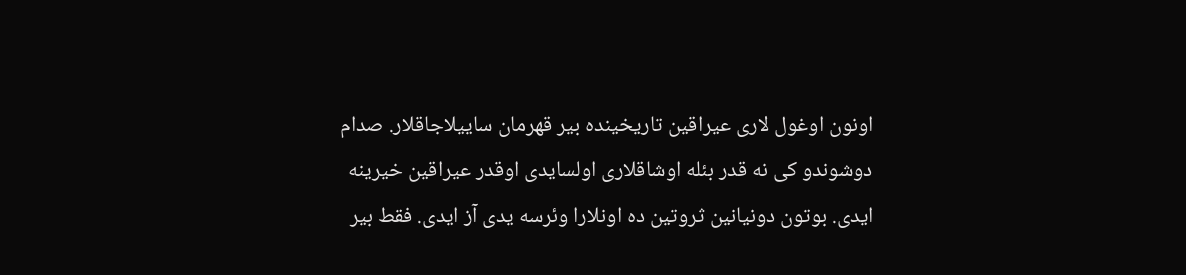اونون اوغول لاری عیراقین تاریخینده بیر قهرمان ساییلاجاقلار. صدام دوشوندو کی نه قدر بئله اوشاقلاری اولسایدی اوقدر عیراقین خیرینه ایدی. بوتون دونیانین ثروتین ده اونلارا وئرسه یدی آز ایدی. فقط بیر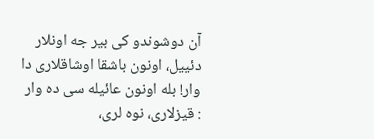آن دوشوندو کی بیر جه اونلار دئییل، اونون باشقا اوشاقلاری دا وار! بله اونون عائیله سی ده وار : قیزلاری، نوه لری،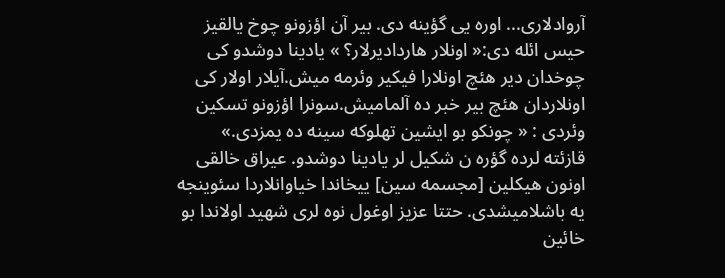آروادلاری... اوره یی گؤینه دی. بیر آن اؤزونو چوخ یالقیز حیس ائله دی:« اونلار هاردادیرلار؟ » یادینا دوشدو کی چوخدان دیر هئچ اونلارا فیکیر وئرمه میش.آیلار اولار کی اونلاردان هئچ بیر خبر ده آلمامیش.سونرا اؤزونو تسکین وئردی : « چونکو بو ایشین تهلوکه سینه ده یمزدی.»
قازئته لرده گؤره ن شکیل لر یادینا دوشدو. عیراق خالقی اونون هیکلین [مجسمه سین] ییخاندا خیاوانلاردا سئوینجه یه باشلامیشدی. حتتا عزیز اوغول نوه لری شهید اولاندا بو خائین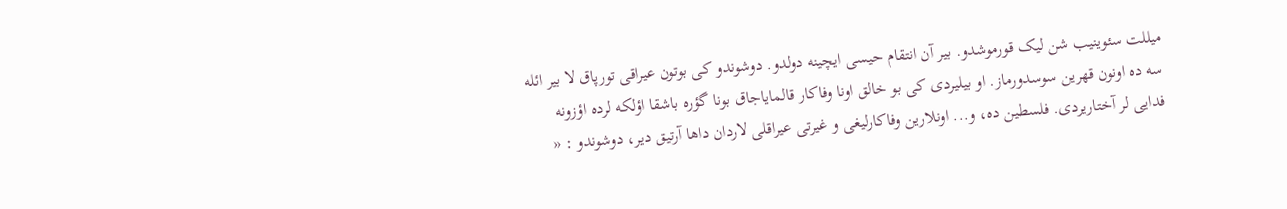میللت سئوینیب شن لیک قورموشدو. بیر آن انتقام حیسی ایچینه دولدو. دوشوندو کی بوتون عیراقی تورپاق لا بیر ائله سه ده اونون قهرین سوسدورماز. او بیلیردی کی بو خالق اونا وفاکار قالمایاجاق بونا گؤره باشقا اؤلکه لرده اؤزونه فدایی لر آختاریردی. فلسطین ده، و... اونلارین وفاکارلیغی و غیرتی عیراقلی لاردان داها آرتیق دیر، دوشوندو : «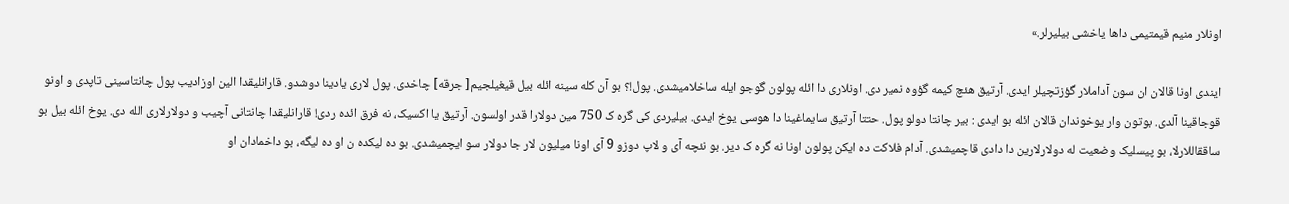اونلار منیم قیمتیمی داها یاخشی بیلیرلر.»

ایندی اونا قالان ان سون آداملار گؤزتچیلر ایدی. آرتیق هئچ کیمه گؤوه نمیر دی. اونلاری دا ائله پولون گوجو ایله ساخلامیشدی. پول!؟ بو آن کله سینه ائله بیل قیغیلجیم[ جرقه] چاخدی. پول لاری یادینا دوشدو. قارانلیقدا الین اوزادیب پول چانتاسینی تاپدی و اونو قوجاقینا آلدی. بوتون وار یوخوندان قالان ائله بو ایدی : بیر چانتا دولو پول. حتتا آرتیق سایماغینا دا هوسی یوخ ایدی. بیلیردی کی گره ک 750 مین دولارا قدر اولسون. آرتیق یا اکسیک، نه فرق ائده ردی! قارانلیقدا چانتانی آچیب و دولارلاری الله دی. یوخ ائله بیل بو ساققاللارلا، بو پیسلیک وضعیت له دولارلارین دا دادی قاچمیشدی. آدام فلاکت ده ایکن پولون اونا نه گره ک دیر. بو نئچه آی و لاپ دوزو 9 آی اونا میلیون لار جا دولار سو ایچمیشدی. بو ده لیکده ن او ده لیگه، بو داخمادان او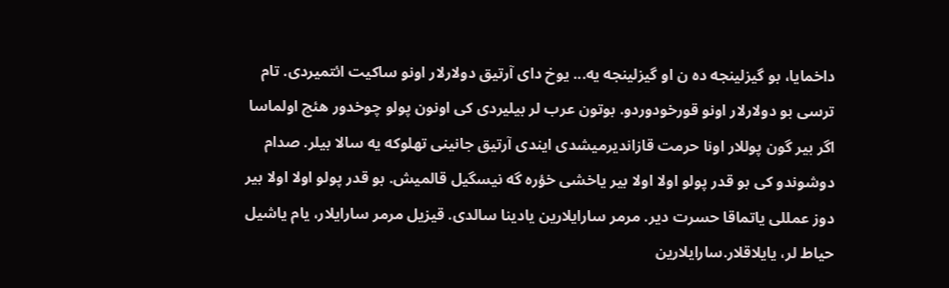داخمایا، بو گیزلینجه ده ن او گیزلینجه یه... یوخ دای آرتیق دولارلار اونو ساکیت ائتمیردی. تام ترسی بو دولارلار اونو قورخودوردو. بوتون عرب لر بیلیردی کی اونون پولو چوخدور هئچ اولماسا اگر بیر گون پوللار اونا حرمت قازاندیرمیشدی ایندی آرتیق جانینی تهلوکه یه سالا بیلر. صدام دوشوندو کی بو قدر پولو اولا اولا بیر یاخشی خؤره گه نیسگیل قالمیش. بو قدر پولو اولا اولا بیر دوز عمللی یاتماقا حسرت دیر. مرمر سارایلارین یادینا سالدی. قیزیل مرمر سارایلار، یام یاشیل حیاط لر، یایلاقلار.سارایلارین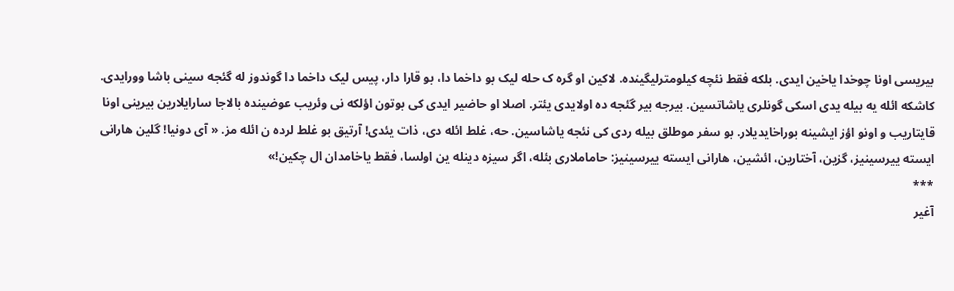بیریسی اونا چوخدا یاخین ایدی. بلکه فقط نئچه کیلومترلیگینده. لاکین او گره ک حله لیک بو داخما دا، بو قارا دار، پیس لیک داخما دا گوندوز له گئجه سینی باشا وورایدی. کاشکه ائله یه بیله یدی اسکی گونلری یاشاتسین. بیرجه بیر گئجه ده اولایدی یئتر. اصلا او حاضیر ایدی کی بوتون اؤلکه نی وئریب عوضینده بالاجا سارایلارین بیرینی اونا قایتاریب و اونو اؤز ایشینه بوراخایدیلار. بو سفر موطلق بیله ردی کی نئجه یاشاسین. حه، غلط ائله دی، ذات یئدی! آرتیق بو غلط لرده ن ائله مز. « آی دونیا! گلین هارانی ایسته ییرسینیز، گزین، آختارین، ائشین، هارانی ایسته ییرسینیز: حاماملاری بئله، اگر سیزه دینله ین اولسا، فقط یاخامدان ال چکین!»
***
آغیر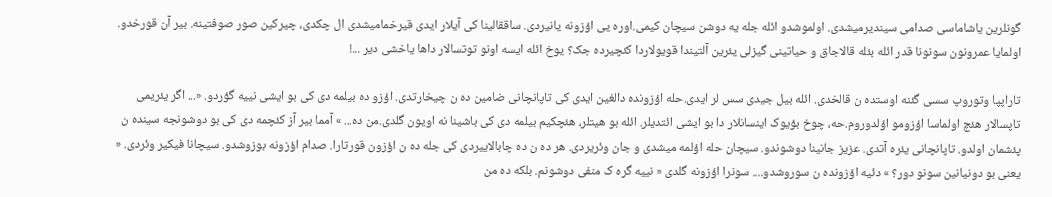گونلرین یاشاماسی صدامی سیندیرمیشدی. اولموشدو ائله جله یه دوشن سیچان کیمی.اوره یی اؤزونه یانیردی. ساققالینا کی آیلار ایدی قیرخمامیشدی ال چکدی، چیرکین صور صوفتینه. بیر آن قورخدو. اولمایا عمرونون سونونا قدر ائله بئله قالاجاق و حیاتینی گیزلی یئرین آلتیندا قویولاردا کئچیرده جک؟ یوخ ائله ایسه اونو توتسالار داها یاخشی دیر ...!

تاراپپا وتوروپ سسی گئنه اوستده ن قالخدی. ائله بیل جیدی سس لر ایدی.حله اؤزونده دالغین ایدی کی تاپانچانی ضامین ده ن چیخارتدی. اؤزو ده بیلمه دی کی بو ایشی نییه گؤردو. «... اگر یئریمی تاپسالار هئچ اولماسا اؤزومو اؤلدوروم.حه، چوخ بؤیوک اینسانلار دا بو ایشی ائتدیلر. ائله بو هیتلر، هئچکیم بیلمه دی کی باشینا نه اویون گلدی.من ده... » آمما بیر آز کئچمه دی کی بو دوشونجه سینده ن پئشمان اولدو. تاپانچانی یئره آتدی. عزیز جانینا دوشوندو. سیچان حله اؤلمه میشدی و جان وئریردی. هر ده ن ده چابالاییردی کی جله ده ن اؤزون قورتارا. صدام اؤزونه بوزوشدو. سیچانا فیکیر وئردی. « یعنی بو دونیانین سونو دور؟ » دئیه اؤزونده ن سوروشدو.... سونرا اؤزونه گلدی « نییه گره ک منفی دوشونم. بلکه ده من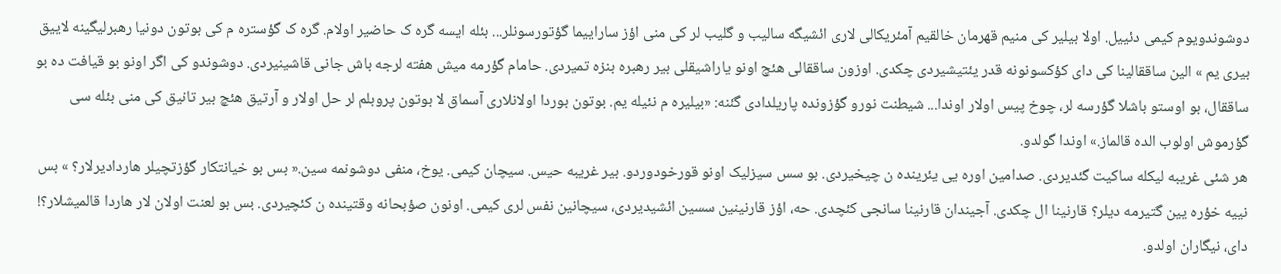دوشوندویوم کیمی دئییل. اولا بیلیر کی منیم قهرمان خالقیم آمئریکالی لاری ائشیگه سالیب و گلیب لر کی منی اؤز ساراییما گؤتورسونلر... بئله ایسه گره ک حاضیر اولام. گره ک گؤستره م کی بوتون دونیا رهبرلیگینه لاییق بیری یم » الین ساققالینا کی دای کؤکسونونه قدر یئتیشیردی چکدی. اوزون ساققالی هئچ اونو یاراشیقلی بیر رهبره بنزه تمیردی. حامام گؤرمه میش هفته لرجه باش جانی قاشینیردی. دوشوندو کی اگر اونو بو قیافت ده بو ساققال، بو اوستو باشلا گؤرسه لر، چوخ پیس اولار اوندا... شیطنت نورو گؤزونده پاریلدادی گئنه: «بیلیره م نئیله یم. بوتون بوردا اولانلاری آسماق لا بوتون پروبلم لر حل اولار و آرتیق هئچ بیر تانیق کی منی بئله سی گؤرموش اولوب الده قالماز.» اوندا گولدو.
هر شئی غریبه لیکله ساکیت گئدیردی. صدامین اوره یی یئرینده ن چیخیردی. بو سس سیزلیک اونو قورخودوردو. بیر غریبه حیس. سیچان کیمی. یوخ، منفی دوشونمه سین.« بس بو خیانتکار گؤزتچیلر هاردادیرلار؟ » بس نییه خؤره یین گتیرمه دیلر؟ قارنینا ال چکدی. آجیندان قارنینا سانجی کئچدی. حه، اؤز قارنینین سسین ائشیدیردی، سیچانین نفس لری کیمی. اونون صؤبحانه وقتینده ن کئچیردی. بس بو لعنت اولان لار هاردا قالمیشلار؟! دای، نیگاران اولدو.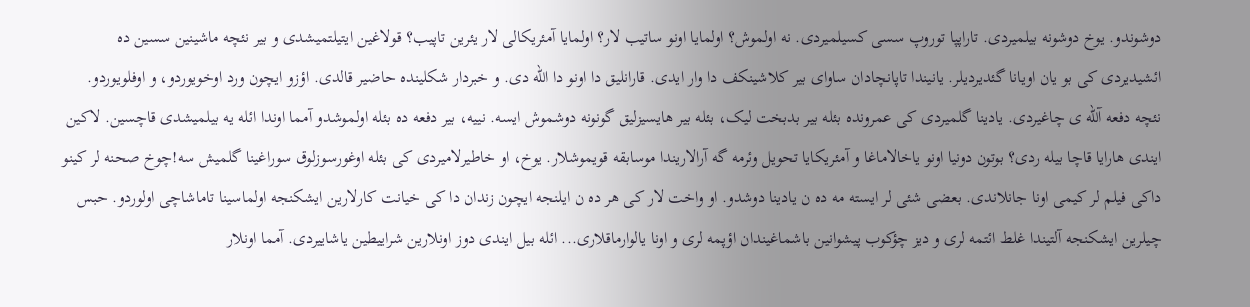دوشوندو. یوخ دوشونه بیلمیردی. تاراپپا توروپ سسی کسیلمیردی. نه اولموش؟ اولمایا اونو ساتیب لار؟ اولمایا آمئریکالی لار یئرین تاپیب؟ قولاغین ایتیلتمیشدی و بیر نئچه ماشینین سسین ده ائشیدیردی کی بو یان اویانا گئدیردیلر. یانیندا تاپانچادان ساوای بیر کلاشینکف دا وار ایدی. قارانلیق دا اونو دا الله دی. و خبردار شکلینده حاضیر قالدی. اؤزو ایچون ورد اوخویوردو، و اوفلویوردو. نئچه دفعه آلله ی چاغیردی. یادینا گلمیردی کی عمرونده بئله بیر بدبخت لیک، بئله بیر هایسیزلیق گونونه دوشموش ایسه. نییه، بیر دفعه ده بئله اولموشدو آمما اوندا ائله یه بیلمیشدی قاچسین. لاکین ایندی هارایا قاچا بیله ردی؟ بوتون دونیا اونو یاخالاماغا و آمئریکایا تحویل وئرمه گه آرالاریندا موسابقه قویموشلار. یوخ، او خاطیرلامیردی کی بئله اوغورسوزلوق سوراغینا گلمیش سه!چوخ صحنه لر کینو داکی فیلم لر کیمی اونا جانلاندی. بعضی شئی لر ایسته مه ده ن یادینا دوشدو. او واخت لار کی هر ده ن ایلنجه ایچون زندان دا کی خیانت کارلارین ایشکنجه اولماسینا تاماشاچی اولوردو. حبس چیلرین ایشکنجه آلتیندا غلط ائتمه لری و دیز چؤکوب پیشوانین باشماغیندان اؤپمه لری و اونا یالوارماقلاری... ائله بیل ایندی دوز اونلارین شراییطین یاشاییردی. آمما اونلار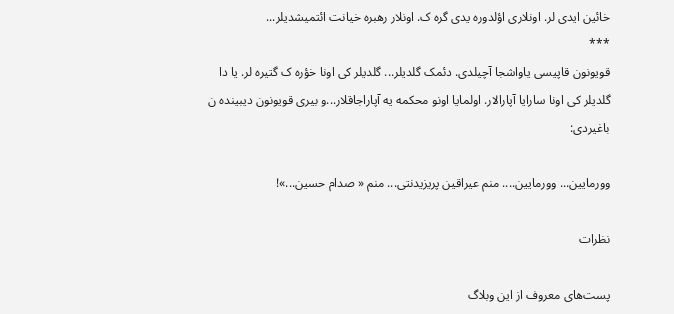خائین ایدی لر. اونلاری اؤلدوره یدی گره ک. اونلار رهبره خیانت ائتمیشدیلر...
***
قویونون قاپیسی یاواشجا آچیلدی. دئمک گلدیلر... گلدیلر کی اونا خؤره ک گتیره لر. یا دا گلدیلر کی اونا سارایا آپارالار. اولمایا اونو محکمه یه آپاراجاقلار...و بیری قویونون دیبینده ن باغیردی:

وورمایین... وورمایین.... منم عیراقین پریزیدنتی... منم « صدام حسین...»!

نظرات

پست‌های معروف از این وبلاگ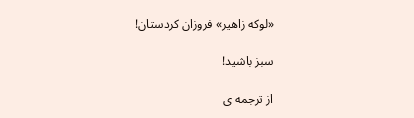«لوکه زاهیر» فروزان کردستان!

سبز باشید!

از ترجمه ی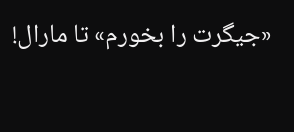«جیگرت را بخورم» تا مارال!